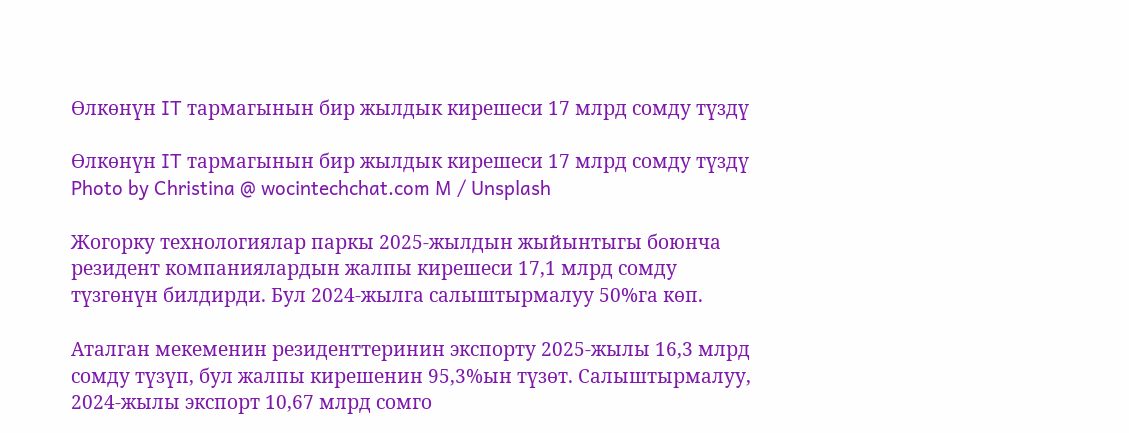Өлкөнүн IT тармагынын бир жылдык кирешеси 17 млрд сомду түздү

Өлкөнүн IT тармагынын бир жылдык кирешеси 17 млрд сомду түздү
Photo by Christina @ wocintechchat.com M / Unsplash

Жогорку технологиялар паркы 2025-жылдын жыйынтыгы боюнча резидент компаниялардын жалпы кирешеси 17,1 млрд сомду түзгөнүн билдирди. Бул 2024-жылга салыштырмалуу 50%га көп.

Аталган мекеменин резиденттеринин экспорту 2025-жылы 16,3 млрд сомду түзүп, бул жалпы кирешенин 95,3%ын түзөт. Салыштырмалуу, 2024-жылы экспорт 10,67 млрд сомго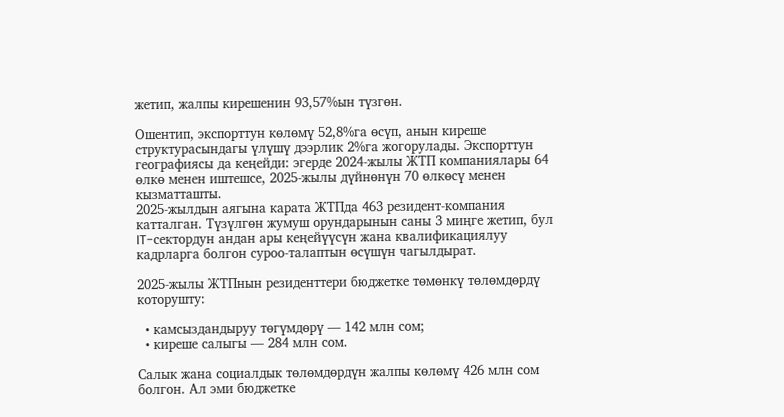жетип, жалпы кирешенин 93,57%ын түзгөн.

Ошентип, экспорттун көлөмү 52,8%га өсүп, анын киреше структурасындагы үлүшү дээрлик 2%га жогорулады. Экспорттун географиясы да кеңейди: эгерде 2024-жылы ЖТП компаниялары 64 өлкө менен иштешсе, 2025-жылы дүйнөнүн 70 өлкөсү менен кызматташты.
2025-жылдын аягына карата ЖТПда 463 резидент-компания катталган. Түзүлгөн жумуш орундарынын саны 3 миңге жетип, бул IT-сектордун андан ары кеңейүүсүн жана квалификациялуу кадрларга болгон суроо-талаптын өсүшүн чагылдырат.

2025-жылы ЖТПнын резиденттери бюджетке төмөнкү төлөмдөрдү которушту:

  • камсыздандыруу төгүмдөрү — 142 млн сом;
  • киреше салыгы — 284 млн сом.

Салык жана социалдык төлөмдөрдүн жалпы көлөмү 426 млн сом болгон. Ал эми бюджетке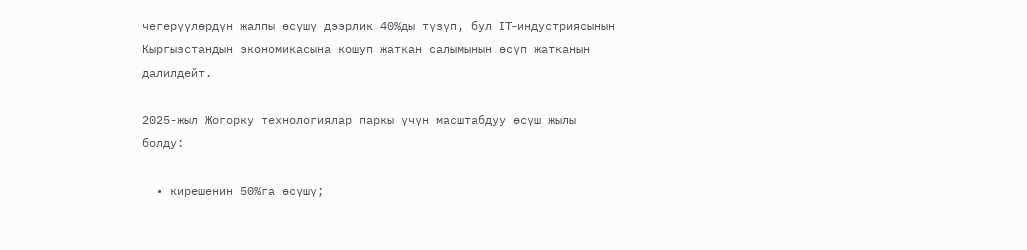чегерүүлөрдүн жалпы өсүшү дээрлик 40%ды түзүп, бул IT-индустриясынын Кыргызстандын экономикасына кошуп жаткан салымынын өсүп жатканын далилдейт.

2025-жыл Жогорку технологиялар паркы үчүн масштабдуу өсүш жылы болду:

  • кирешенин 50%га өсүшү;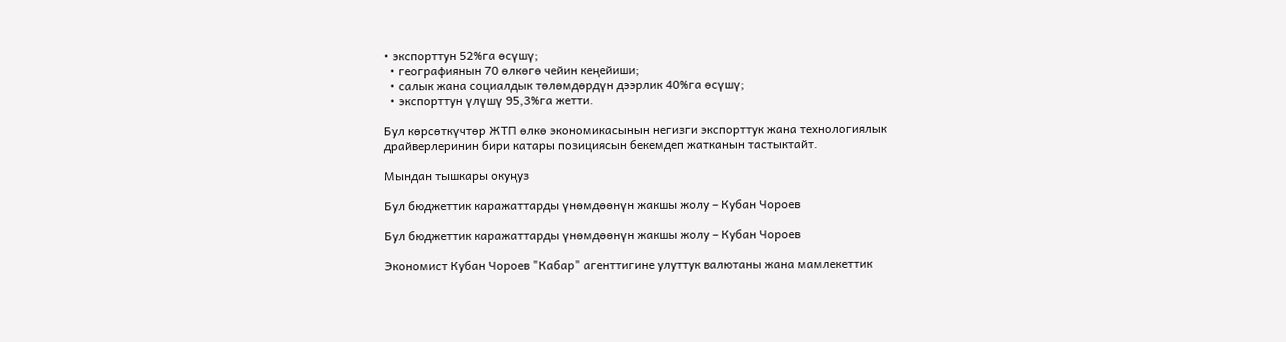• экспорттун 52%га өсүшү;
  • географиянын 70 өлкөгө чейин кеңейиши;
  • салык жана социалдык төлөмдөрдүн дээрлик 40%га өсүшү;
  • экспорттун үлүшү 95,3%га жетти.

Бул көрсөткүчтөр ЖТП өлкө экономикасынын негизги экспорттук жана технологиялык драйверлеринин бири катары позициясын бекемдеп жатканын тастыктайт.

Мындан тышкары окуңуз

Бул бюджеттик каражаттарды үнөмдөөнүн жакшы жолу – Кубан Чороев

Бул бюджеттик каражаттарды үнөмдөөнүн жакшы жолу – Кубан Чороев

Экономист Кубан Чороев "Кабар" агенттигине улуттук валютаны жана мамлекеттик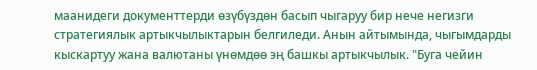маанидеги документтерди өзүбүздөн басып чыгаруу бир нече негизги стратегиялык артыкчылыктарын белгиледи. Анын айтымында, чыгымдарды кыскартуу жана валютаны үнөмдөө эң башкы артыкчылык. "Буга чейин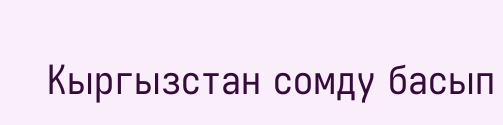Кыргызстан сомду басып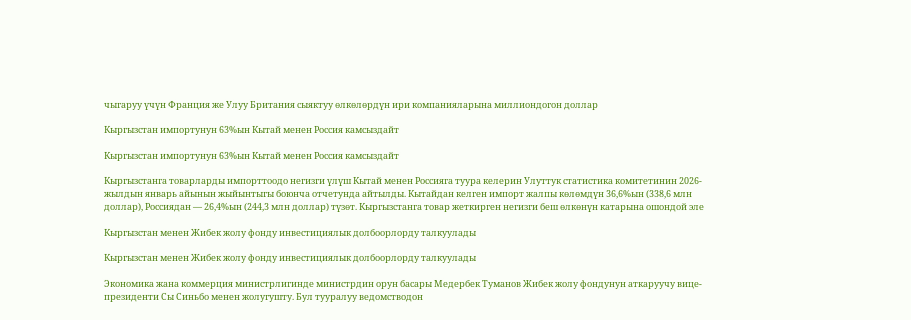чыгаруу үчүн Франция же Улуу Британия сыяктуу өлкөлөрдүн ири компанияларына миллиондогон доллар

Кыргызстан импортунун 63%ын Кытай менен Россия камсыздайт

Кыргызстан импортунун 63%ын Кытай менен Россия камсыздайт

Кыргызстанга товарларды импорттоодо негизги үлүш Кытай менен Россияга туура келерин Улуттук статистика комитетинин 2026-жылдын январь айынын жыйынтыгы боюнча отчетунда айтылды. Кытайдан келген импорт жалпы көлөмдүн 36,6%ын (338,6 млн доллар), Россиядан — 26,4%ын (244,3 млн доллар) түзөт. Кыргызстанга товар жеткирген негизги беш өлкөнүн катарына ошондой эле

Кыргызстан менен Жибек жолу фонду инвестициялык долбоорлорду талкуулады

Кыргызстан менен Жибек жолу фонду инвестициялык долбоорлорду талкуулады

Экономика жана коммерция министрлигинде министрдин орун басары Медербек Туманов Жибек жолу фондунун аткаруучу вице-президенти Сы Синьбо менен жолугушту. Бул тууралуу ведомстводон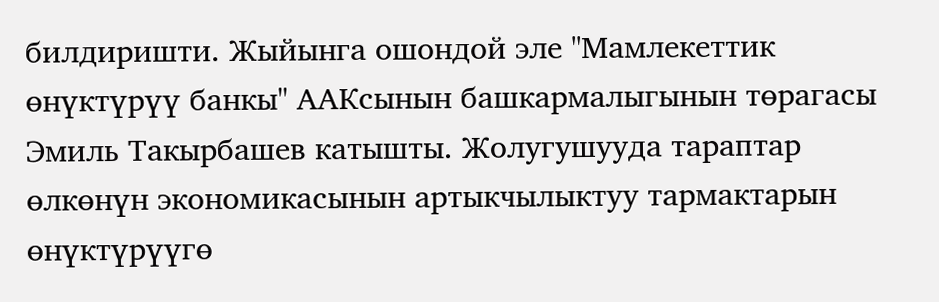билдиришти. Жыйынга ошондой эле "Мамлекеттик өнүктүрүү банкы" ААКсынын башкармалыгынын төрагасы Эмиль Такырбашев катышты. Жолугушууда тараптар өлкөнүн экономикасынын артыкчылыктуу тармактарын өнүктүрүүгө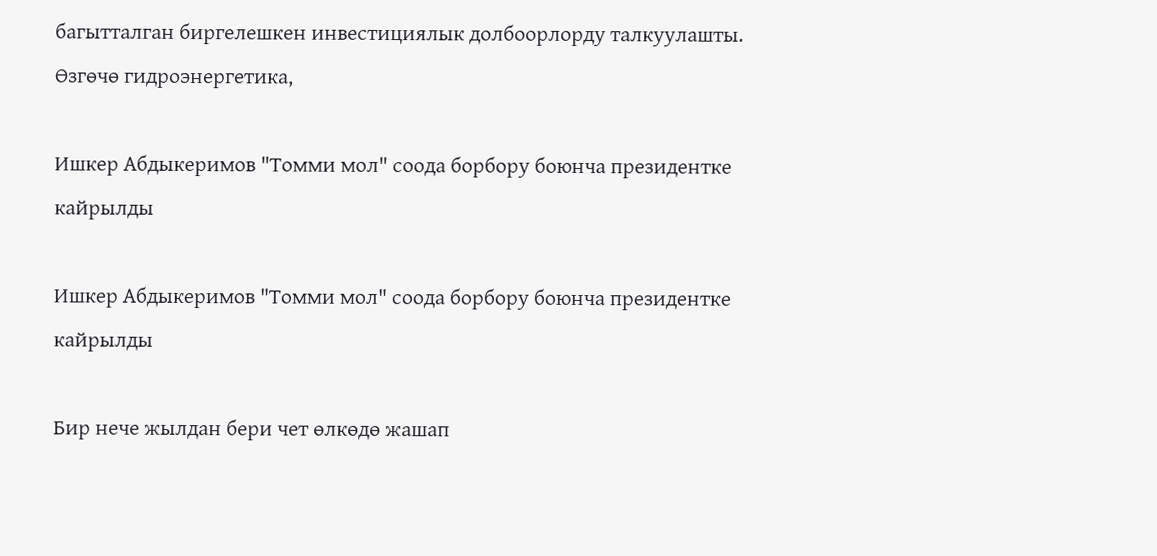багытталган биргелешкен инвестициялык долбоорлорду талкуулашты. Өзгөчө гидроэнергетика,

Ишкер Абдыкеримов "Томми мол" соода борбору боюнча президентке кайрылды

Ишкер Абдыкеримов "Томми мол" соода борбору боюнча президентке кайрылды

Бир нече жылдан бери чет өлкөдө жашап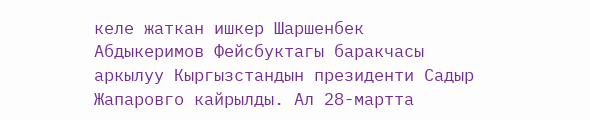келе жаткан ишкер Шаршенбек Абдыкеримов Фейсбуктагы баракчасы аркылуу Кыргызстандын президенти Садыр Жапаровго кайрылды. Ал 28-мартта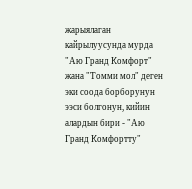жарыялаган кайрылуусунда мурда "Аю Гранд Комфорт" жана "Томми мол" деген эки соода борборунун ээси болгонун, кийин алардын бири - "Аю Гранд Комфортту"